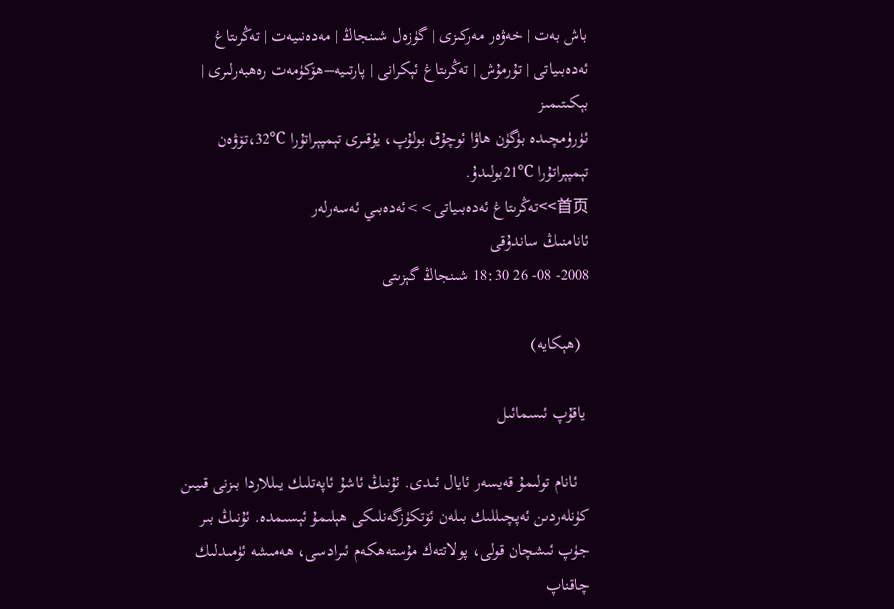باش بەت | خەۋەر مەركىزى | گۈزەل شىنجاڭ | مەدەنىيەت | تەڭرىتاغ ئەدەبىياتى | تۇرمۇش | تەڭرىتاغ ئېكرانى | پارتىيە–ھۆكۈمەت رەھبەرلىرى | بېكىتىمىز
ئۈرۈمچىدە بۈگۈن ھاۋا ئوچۇق بولۇپ، يۇقىرى تېمپېراتۇرا ℃32،تۆۋەن تېمپېراتۇرا ℃21بولىدۇ.
首页>>تەڭرىتاغ ئەدەبىياتى>>ئەدەبىي ئەسەرلەر
ئانامنىڭ ساندۇقى
2008- 08- 26 18:30 شىنجاڭ گېزىتى

  (ھېكايە)

 ياقۇپ ئىسمائىل

   ئانام تولىمۇ قەيسەر ئايال ئىدى. ئۇنىڭ ئاشۇ ئاپەتلىك يىللاردا بىزنى قىيىن كۈنلەردىن ئەپچىللىك بىلەن ئۆتكۈزگەنلىكى ھېلىمۇ ئېسىمدە. ئۇنىڭ بىر جۈپ ئىشچان قولى، پولاتتەك مۇستەھكەم ئىرادسى، ھەمىشە ئۈمىدلىك چاقناپ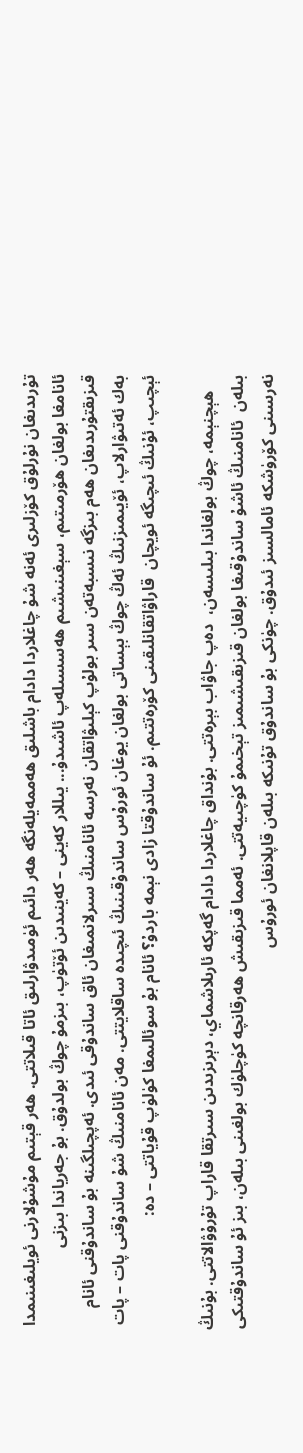تۇرىدىغان نۇرلۇق كۆزلىرى ئەنە شۇ چاغلاردا دادام باشلىق ھەممەيلەنگە ھەر دائىم ئۈمىدۋارلىق ئاتا قىلاتتى. ھەر قېتىم مۇشۇلارنى ئويلىغىنىمدا ئانامغا بولغان ھۆرمىتىم، سېغىنىشىم ھەسسىلەپ ئاشىدۇ... يىللار كەينى – كەينىدىن ئۆتۈپ، بىزمۇ چوڭ بولدۇق. بۇ جەرياندا بىزنى قىزىقتۇرىدىغان ھەم بىزگە نىسبەتەن سىر بولۇپ كېلىۋاتقان نەرسە ئانامنىڭ سىرلانمىغان ئاق ساندۇقى ئىدى. ئەپچىلگىنە بۇ ساندۇقنى ئانام بەك ئەتىۋارلاپ، ئۆيىمىزنىڭ ئەڭ چوڭ بېساتى بولغان يوغان ئورۇس ساندۇقىنىڭ ئىچىدە ساقلايتتى. مەن ئانامنىڭ شۇ ساندۇقنى پات – پات  ئېچىپ، ئۇنىڭ ئىچىگە ئويچان  قاراۋاتقانلىقىنى كۆرەتتىم. ئۇ ساندۇقتا زادى نېمە باردۇ؟ ئانام بۇ سوئالىمغا كۈلۈپ قۇياتتى – دە:

    ھېچنېمە، چوڭ بولغاندا بىلىسەن،  دەپ جاۋاب بېرەتتى. بۇنداق چاغلاردا دادام گەپكە ئارىلاشماي، دېرىزىدىن سىرتقا قاراپ تۇرۇۋالاتتى. بۇنىڭ بىلەن  ئانامنىڭ ئاشۇ ساندۇقىغا بولغان قىزىقىشىمىز تېخىمۇ كۈچىيەتتى. ئەمما قىزىقىش ھەرقانچە كۈچلۈك بولغىنى بىلەن، بىز ئۇ ساندۇقتىكى نەرسىنى كۆرۈشكە ئامالسىز ئىدۇق. چۈنكى بۇ ساندۇق تۇنىكە بىلەن قاپلانغان ئورۇس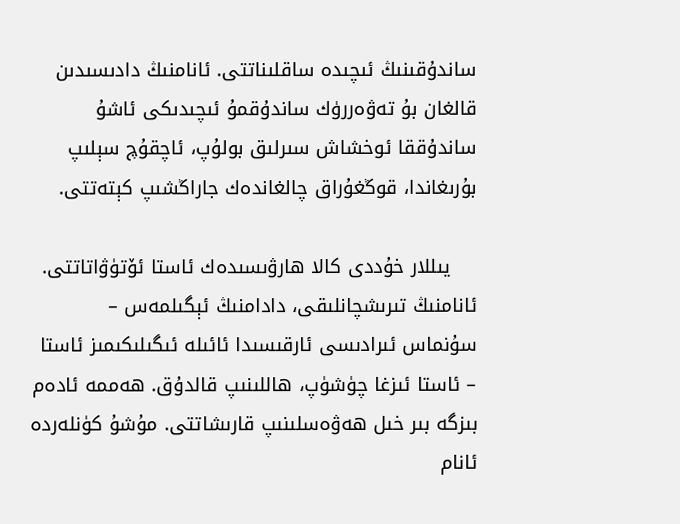ساندۇقىنىڭ ئىچىدە ساقلىناتتى. ئانامنىڭ دادىسىدىن قالغان بۇ تەۋەررۈك ساندۇقمۇ ئىچىدىكى ئاشۇ ساندۇققا ئوخشاش سىرلىق بولۇپ، ئاچقۇچ سېلىپ بۇرىغاندا، قوڭغۇراق چالغاندەك جاراڭشىپ كېتەتتى.

    يىللار خۇددى كالا ھارۋىسىدەك ئاستا ئۆتۈۋاتاتتى. ئانامنىڭ تىرىشچانلىقى، دادامنىڭ ئېگىلمەس – سۇنماس ئىرادىسى ئارقىسىدا ئائىلە ئىگىلىكىمىز ئاستا – ئاستا ئىزغا چۈشۈپ، ھاللىنىپ قالدۇق. ھەممە ئادەم بىزگە بىر خىل ھەۋەسلىنىپ قارىشاتتى. مۇشۇ كۈنلەردە ئانام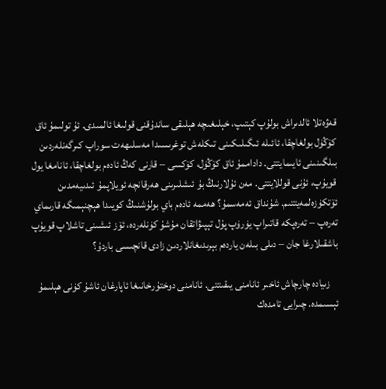قەۋەتلا ئالدىراش بولۇپ كېتىپ، خېلىغىچە ھېلىقى ساندۇقنى قولىغا ئالمىدى. ئۇ تولىمۇ ئاق كۆڭۈل بولغاچقا، ئائىلە ئىگىلىكىنى تىكلەش توغرىسىدا مەسلىھەت سوراپ كىرگەنلەردىن بىلگىنىنى ئايىمايتتى. داداممۇ ئاق كۆڭۈل، كۆكسى – قارنى كەڭ ئادەم بولغاچقا، ئانامغا يول قويۇپ، ئۇنى قوللايتتى. مەن ئۇلارنىڭ بۇ ئىشلىرىنى ھەرقانچە ئويلاپمۇ ئىدىيەمدىن ئۆتكۈزەلمەيتتىم. شۇنداق ئەمەسمۇ؟ ھەممە ئادەم باي بولۇشنىڭ كويىدا ھېچنېمىگە قارىماي تەرەپ – تەرەپكە قاتىراپ يۈرۈپ پۇل تېپىۋاتقان مۇشۇ كۈنلەردە، ئۆز ئىشىنى تاشلاپ قويۇپ باشقىلارغا جان – دىلى بىلەن ياردەم بېرىدىغانلاردىن زادى قانچىسى باردۇ؟

    زىيادە چارچاش ئاخىر ئانامنى يىقىتتى. ئانامنى دوختۇرخانىغا ئاپارغان ئاشۇ كۈنى ھېلىمۇ ئېسىمدە. چىرايى تامدەك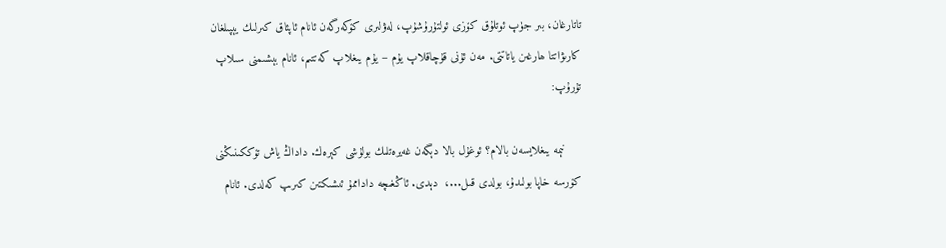تاتارغان، بىر جۈپ ئوتلۇق كۆزى ئولتۇرۇشۇپ، لەۋلىرى كۆكەرگەن ئانام ئاپئاق كىرلىك يېپىلغان كارىۋاتتا ھارغىن ياتاتتى. مەن ئۇنى قۇچاقلاپ يۇم – يۇم يىغلاپ كەتتىم، ئانام بېشىمنى سىلاپ تۇرۇپ:

     نېمە يىغلايسەن بالام؟ ئوغۇل بالا دېگەن غەيرەتلىك بولۇشى كېرەك. داداڭ ياش تۆككىنىڭنى كۆرسە خاپا بولىدۇ، بولدى قىل...،  دېدى. ئاڭغىچە داداممۇ ئىشىكتىن كىرىپ كەلدى. ئانام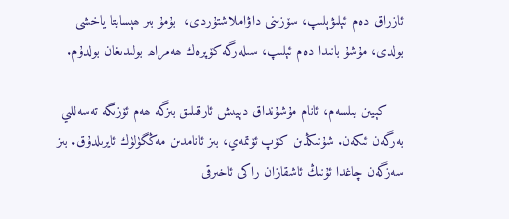ئازراق دەم ئېلىۋېلىپ، سۆزىنى داۋاملاشتۇردى،  بۇمۇ بىر ھېسابتا ياخشى بولدى، مۇشۇ بانىدا دەم ئېلىپ، سىلەرگە كۆپرەك ھەمراھ بولىدىغان بولدۇم.

    كېيىن بىلسەم، ئانام مۇشۇنداق دېيىش ئارقىلىق بىزگە ھەم ئۆزىگە تەسەللىي بەرگەن ئىكەن. شۇنىڭدىن كۆپ ئۆتمەي، بىز ئانامدىن مەڭگۈلۈك ئايرىلدۇق. بىز سەزگەن چاغدا ئۇنىڭ ئاشقازان راكى ئاخىرقى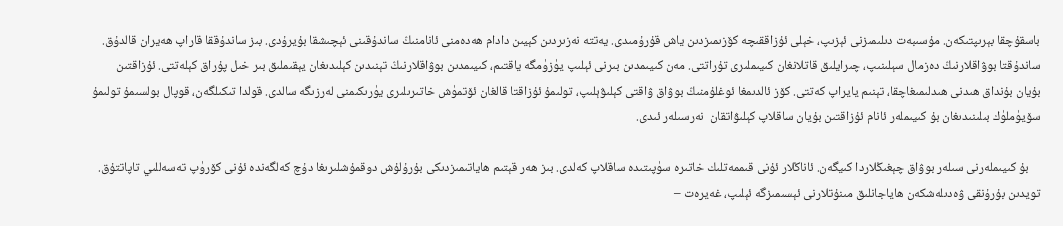باسقۇچقا بېرىپتىكەن. مۇسىبەت دىلىمىزنى ئېزىپ، خېلى ئۇزاققىچە كۆزىمىزدىن ياش قۇرۇمىدى. يەتتە نەزىردىن كېيىن دادام ھەدەمنى ئانامنىڭ ساندۇقىنى ئېچىشقا بۇيرۇدى. بىز ساندۇققا قاراپ ھەيران قالدۇق. ساندۇقتا بوۋاقلارنىڭ دەزمال سېلىنىپ، چىرايلىق قاتلانغان كىيىملىرى تۇراتتى. مەن كىيىمدىن بىرنى ئېلىپ يۈزۈمگە ياقتىم، كىيىمدىن بوۋاقلارنىڭ تېنىدىن كېلىدىغان يېقىملىق بىر خىل پۇراق كېلەتتى. ئۇزاقتىن بۇيان بۇنداق ھىدنى ھىدلىمىغاچقا، تېنىم يايراپ كەتتى. كۆز ئالدىمغا ئوغلۇمنىڭ بوۋاق ۋاقتى كېلىۋېلىپ، تولىمۇ ئۇزاقتا قالغان ئۆتمۈش خاتىرىلىرى يۈرىكىمنى لەرزىگە سالدى. قولدا تىكىلگەن، قوپال بولسىمۇ تولىمۇ سۆيۈملۈك بىلىنىدىغان بۇ كىيىملەر ئانام ئۇزاقتىن بۇيان ساقلاپ كېلىۋاتقان  نەرسىلەر ئىدى.

    بۇ كىيىملەرنى سىلەر بوۋاق چېغىڭلاردا كىيگەن. ئاناڭلار ئۇنى قىممەتلىك خاتىرە سۈپىتىدە ساقلاپ كەلدى. بىز ھەر قېتىم ھاياتىمىزدىكى بۇرۇلۇش دوقمۇشلىرىغا دۇچ كەلگەندە ئۇنى كۆرۈپ تەسەللىي تاپاتتۇق. تويدىن بۇرۇنقى ۋەدىلەشكەن ھاياجانلىق مىنۇتلارنى ئېسىمىزگە ئېلىپ، غەيرەت –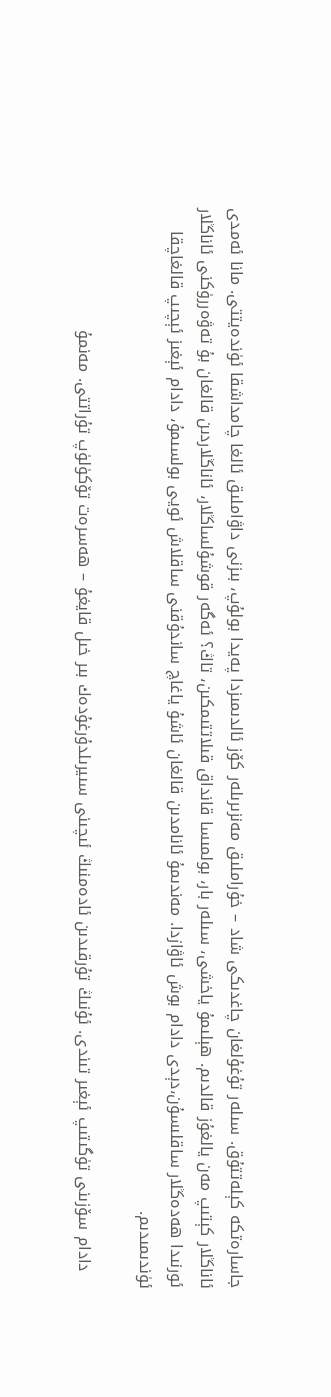جاسارەتكە كېلەتتۇق. سىلەر تۇغۇلغان چاغدىكى شاد – خۇراملىق مەنزىرىلەر كۆز ئالدىمىزدا پەيدا بولۇپ، بىزنى داۋاملىق ئالغا چامداشقا ئۈندەيتتى. مانا ئەمدى ئاناڭلار كېتىپ مەن يالغۇز قالدىم. ھېلىمۇ ياخشى، سىلەر بار، بولمىسا قانداق قىلاتتىمكىن، تاڭ؟ ئەگەر قوشۇلساڭلار، ئاناڭلاردىن قالغان بۇ تەۋەررۈكنى ئاناڭلار ئورنىدا ھەدەڭلار ساقلىسۇن،دېدى دادام بوش ئاۋازدا. مەندىمۇ ئانامدىن قالغان ئاشۇ ياغاچ ساندۇقنى ساقلاش ئويى بولسىمۇ، دادام ئېغىز ئېچىپ قالغاچقا ئۈندىمىدىم.

   دادام سۆزىنى تۈگىتىپ ئېغىر تىندى. ئۇنىڭ تۇرقىدىن ئادەمنىڭ ئىچىنى سىيرىلدۇرغۇدەك بىر خىل قايغۇ – ھەسرەت تۆكۈلۈپ تۇراتتى. مەنمۇ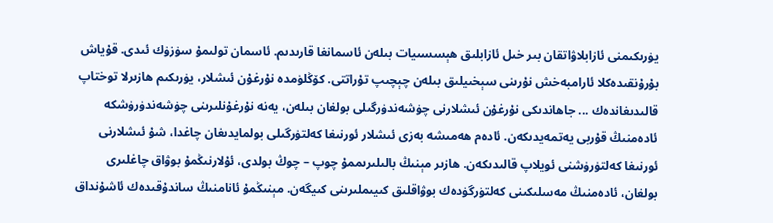يۈرىكىمنى ئازابلاۋاتقان بىر خىل ئازابلىق ھېسسىيات بىلەن ئاسمانغا قارىدىم. ئاسمان تولىمۇ سۈزۈك ئىدى. قۇياش بۇرۇنقىدەكلا ئارامبەخش نۇرىنى سېخىيلىق بىلەن چېچىپ تۇراتتى. كۆڭلۈمدە نۇرغۇن ئىشلار، يۈرىكىم ھازىرلا توختاپ قالىدىغاندەك ... جاھاندىكى نۇرغۇن ئىشلارنى چۈشەندۈرگىلى بولغان بىلەن، يەنە نۇرغۇنلىرىنى چۈشەندۈرۈشكە ئادەمنىڭ قۇربى يەتمەيدىكەن. ئادەم ھەمىشە بەزى ئىشلار ئورنىغا كەلتۈرگىلى بولمايدىغان چاغدا، شۇ ئىشلارنى ئورنىغا كەلتۈرۈشنى ئويلاپ قالىدىكەن. ھازىر مېنىڭ بالىلىرىممۇ چوپ – چوڭ بولدى، ئۇلارنىڭمۇ بوۋاق چاغلىرى بولغان، ئادەمنىڭ مەسلىكىنى كەلتۈرگۈدەك بوۋاقلىق كىيىملىرىنى كىيگەن. مېنىڭمۇ ئانامنىڭ ساندۇقىدەك ئاشۇنداق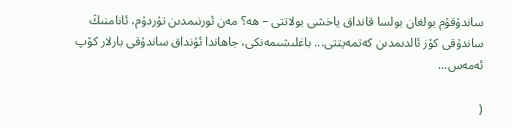ساندۇقۇم بولغان بولسا قانداق ياخشى بولاتتى – ھە؟ مەن ئورنىمدىن تۇردۇم، ئانامنىڭ ساندۇقى كۆز ئالدىمدىن كەتمەيتتى... باغلىشىمەنكى، جاھاندا ئۇنداق ساندۇقى بارلار كۆپ ئەمەس...

(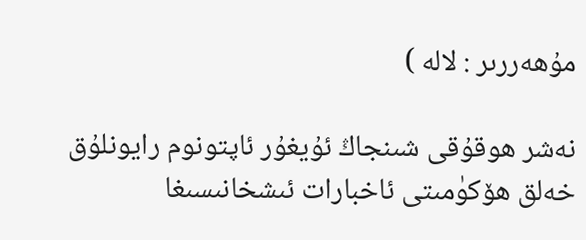مۇھەررىر : لالە )

نەشر ھوقۇقى شىنجاڭ ئۇيغۇر ئاپتونوم رايونلۇق خەلق ھۆكۈمىتى ئاخبارات ئىشخانىسىغا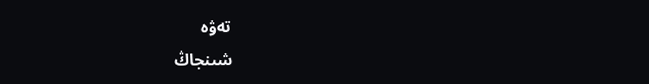تەۋە
شىنجاڭ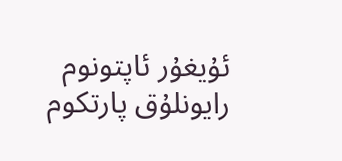ئۇيغۇر ئاپتونوم رايونلۇق پارتكوم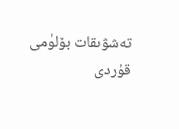تەشۋىقات بۆلۈمى قۇردى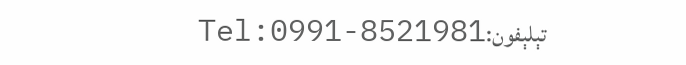تېلېفون:Tel:0991-8521981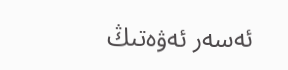ئەسەر ئەۋەتىڭ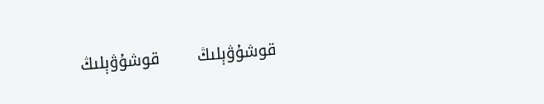قوشۇۋېلىڭ       قوشۇۋېلىڭ